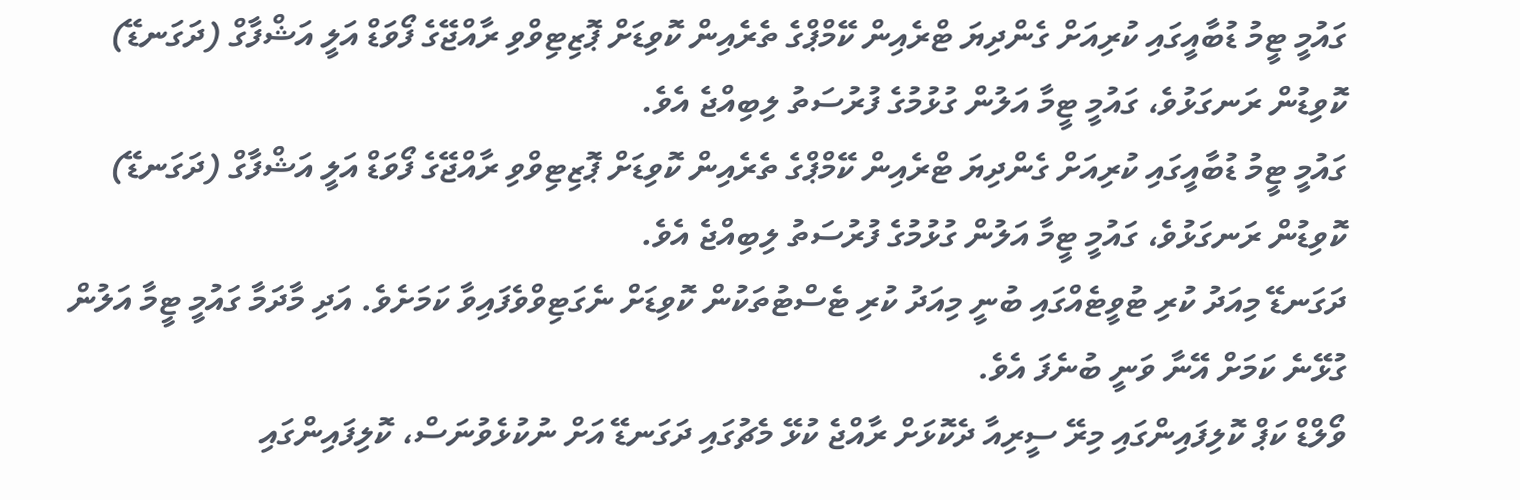ގައުމީ ޓީމު ޑުބާއީގައި ކުރިއަށް ގެންދިޔަ ޓްރެއިން ކޭމްޕްގެ ތެރެއިން ކޮވިޑަށް ޕޮޒިޓިވްވި ރާއްޖޭގެ ފޯވަޑް އަލީ އަޝްފާގް (ދަގަނޑޭ) ކޮވިޑުން ރަނގަޅުވެ، ގައުމީ ޓީމާ އަލުން ގުޅުމުގެ ފުރުސަތު ލިބިއްޖެ އެވެ.
ގައުމީ ޓީމު ޑުބާއީގައި ކުރިއަށް ގެންދިޔަ ޓްރެއިން ކޭމްޕްގެ ތެރެއިން ކޮވިޑަށް ޕޮޒިޓިވްވި ރާއްޖޭގެ ފޯވަޑް އަލީ އަޝްފާގް (ދަގަނޑޭ) ކޮވިޑުން ރަނގަޅުވެ، ގައުމީ ޓީމާ އަލުން ގުޅުމުގެ ފުރުސަތު ލިބިއްޖެ އެވެ.
ދަގަނޑޭ މިއަދު ކުރި ޓުވީޓެއްގައި ބުނީ މިއަދު ކުރި ޓެސްޓުތަކުން ކޮވިޑަށް ނެގަޓިވްވެފައިވާ ކަމަށެވެ. އަދި މާދަމާ ގައުމީ ޓީމާ އަލުން ގުޅޭނެ ކަމަށް އޭނާ ވަނީ ބުނެފަ އެވެ.
ވޯލްޑް ކަޕް ކޮލިފައިންގައި މިރޭ ސީރިއާ ދެކޮޅަށް ރާއްޖެ ކުޅޭ މެޗުގައި ދަގަނޑޭ އަށް ނުކުޅެވުނަސް، ކޮލިފައިންގައި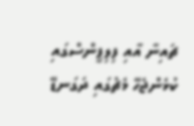ޗައިނާ އާއި ފިލިޕީންސްގައި ކުޅެންޖެހޭ މެޗުގައި ދަގަނޑޭ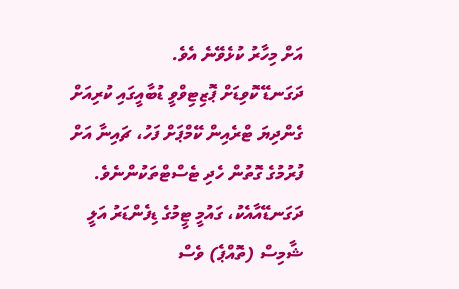އަށް މިހާރު ކުޅެވޭނެ އެވެ.
ދަގަނޑޭ ކޮވިޑަށް ޕޮޒިޓިވްވީ ޑުބާއީގައި ކުރިއަށް ގެންދިޔަ ޓްރެއިން ކޭމްޕަށް ފަހު، ޗައިނާ އަށް ފުރުމުގެ ގޮތުން ހެދި ޓެސްޓްތަކުންނެވެ. ދަގަނޑޭއާއެކު، ގައުމީ ޓީމުގެ ޑިފެންޑަރު އަލީ ޝާމިސް (ތޮއްޕެ) ވެސް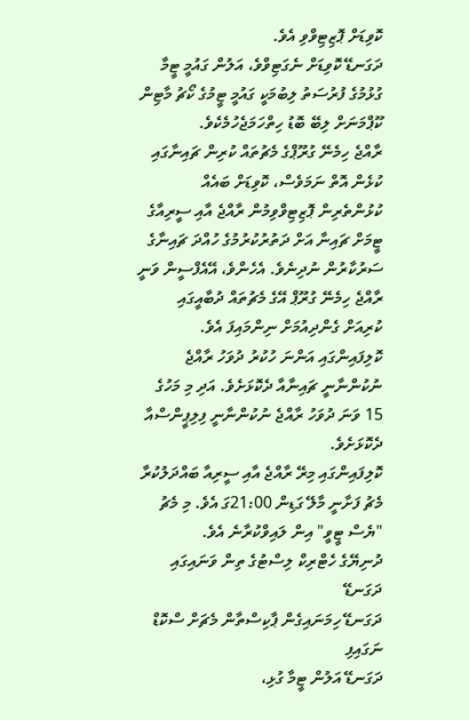ކޮވިޑަށް ޕޮޒިޓިވްވި އެވެ.
ދަގަނޑޭ ކޮވިޑަށް ނެގަޓިވްވެ، އަލުން ގައުމީ ޓީމާ ގުޅުމުގެ ފުރުސަތު ލިބުމަކީ ގައުމީ ޓީމުގެ ކޯޗު މާޓިން ކޫޕްމަނަށް ލިބޭ ބޮޑު ހިތްހަމަޖެހުމެކެވެ.
ރާއްޖެ ހިމެނޭ ގުރޫޕްގެ މެޗުތައް ކުރިން ޗައިނާގައި ކުޅެން އޮތް ނަމަވެސް، ކޮވިޑަށް ބައެއް ކުޅުންތެރިން ޕޮޒިޓިވްވިމުން ރާއްޖެ އާއި ސީރިއާގެ ޓީމަށް ޗައިނާ އަށް ދަތުރުކުރުމުގެ ހުއްދަ ޗައިނާގެ ސަރުކާރުން ނުދިނެވެ. އެހެންވެ، އޭއެފްސީން ވަނީ ރާއްޖެ ހިމެނޭ ގުރޫޕް އޭގެ މެޗުތައް ދުބާއީގައި ކުރިއަށް ގެންދިއުމަށް ނިންމައިފަ އެވެ.
ކޮލިފައިންގައި އަންނަ ހުކުރު ދުވަހު ރާއްޖެ ނުކުންނާނީ ޗައިނާއާ ދެކޮޅަށެވެ. އަދި މި މަހުގެ 15 ވަނަ ދުވަހު ރާއްޖެ ނުކުންނާނީ ފިލިޕީންސްއާ ދެކޮޅަށެވެ.
ކޮލިފައިންގައި މިރޭ ރާއްޖެ އާއި ސީރިއާ ބައްދަލުކުރާ މެޗު ފަށާނީ މާލޭ ގަޑިން 21:00ގަ އެވެ. މި މެޗު "ޔެސް ޓީވީ" އިން ލައިވްކުރާނެ އެވެ.
ދުނިޔޭގެ ހެޓްރިކް ލިސްޓުގެ ތިން ވަނައިގައި ދަގަނޑޭ
ދަގަނޑޭ ހިމަނައިގެން ޕާކިސްތާން މެޗަށް ސްކޮޑް ނަގައިފި
ދަގަނޑޭ އަލުން ޓީމާ ގުޅި،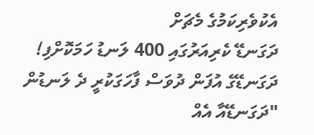އެކުވެރިކަމުގެ މެޗަށް
ދަގަނޑޭ ކެރިއަރުގައި 400 ލަނޑު ހަމަކޮށްފި!
ދަގަނޑޭގެ އުފަން ދުވަސް ފާހަގަކުރީ ދެ ލަނޑުން
"ދަގަނޑޭއާ އެއް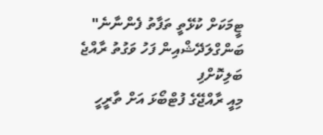ޓީމަކަށް ކުޅޭތީ ތަފާތު ފެންނާނެ"
ބަންގްލަދޭޝްއިން ފަހު ވަގުތު ރާއްޖެ ބަލިކޮށްފި
މިއީ ރާއްޖޭގެ ފުޓްބޯޅަ އަށް ތާރީހީ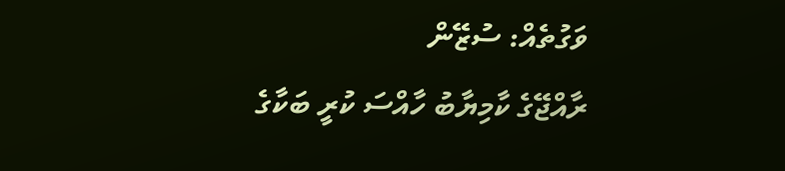ވަގުތެއް: ސުޒޭން
ރާއްޖޭގެ ކާމިޔާބު ހާއްސަ ކުރީ ބަކާގެ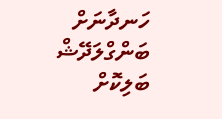ހަނދާނަށް
ބަންގްލަދޭޝް ބަލިކޮށް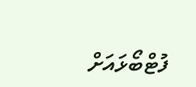ފުޓްބޯޅައަށް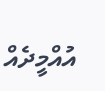އުއްމީދެއް